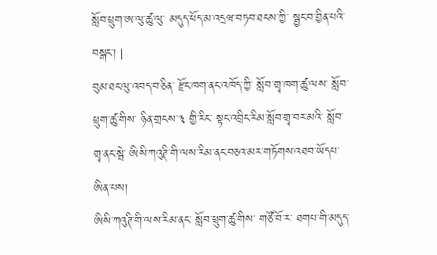སློབ་ཕྲུག་ཨ་ལུ་ཚུ་ལུ་ མདུད་ཕོད་མ་འདྲཝ་བཏབ་ཐངས་ཀྱི་ སྦྱང་བ་བྱིན་པའི་བསྒང་། |
བུམ་ཐང་ལུ་འབད་བ་ཅིན་ རྫོང་ཁག་ནང་འཁོད་ཀྱི་ སློབ་གྲྭ་ཁག་ཚུ་ལས་ སློབ་ཕྲུག་ཚུ་གིས་ ཉིན་གྲངས་༣ གྱི་རིང་ སྟང་འབྲིང་རིམ་སློབ་གྲྭ་བར་མའི་ སློབ་གྲྭ་ནང་སྦེ་ ཨིསི་ཀའུཊི་གི་ལས་རིམ་ནང་བཅའ་མར་གཏོགས་འཐབ་ཡོདཔ་ཨིན་པས།
ཨིསི་ཀའུཊི་གི་ལས་རིམ་ནང་ སློབ་ཕྲུག་ཚུ་གིས་ གཙོ་བོ་ར་ ཐགཔ་གི་མདུད་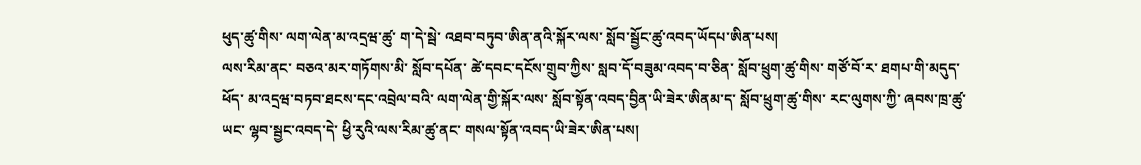ཕུད་ཚུ་གིས་ ལག་ལེན་མ་འདྲཝ་ཚུ་ ག་དེ་སྦེ་ འཐབ་བཏུབ་ཨིན་ནའི་སྐོར་ལས་ སློབ་སྦྱོང་ཚུ་འབད་ཡོདཔ་ཨིན་པས།
ལས་རིམ་ནང་ བཅའ་མར་གཏོགས་མི་ སློབ་དཔོན་ ཚེ་དབང་དངོས་གྲུབ་ཀྱིས་ སླབ་དོ་བཟུམ་འབད་བ་ཅིན་ སློབ་ཕྲུག་ཚུ་གིས་ གཙོ་བོ་ར་ ཐགཔ་གི་མདུད་ཕོད་ མ་འདྲཝ་བཏབ་ཐངས་དང་འབྲེལ་བའི་ ལག་ལེན་གྱི་སྐོར་ལས་ སློབ་སྟོན་འབད་བྱིན་ཡི་ཟེར་ཨིནམ་ད་ སློབ་ཕྲུག་ཚུ་གིས་ རང་ལུགས་ཀྱི་ ཞབས་ཁྲ་ཚུ་ཡང་ ལྷབ་སྦྱང་འབད་དེ་ ཕྱི་རུའི་ལས་རིམ་ཚུ་ནང་ གསལ་སྟོན་འབད་ཡི་ཟེར་ཨིན་པས།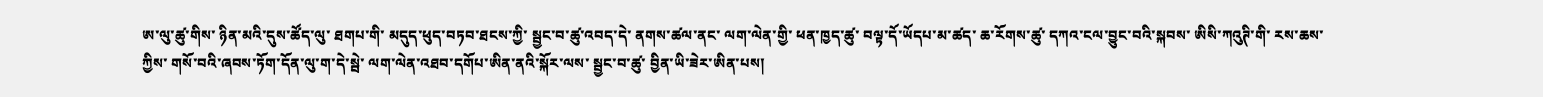ཨ་ལུ་ཚུ་གིས་ ཉིན་མའི་དུས་ཚོད་ལུ་ ཐགཔ་གི་ མདུད་ཕུད་བཏབ་ཐངས་ཀྱི་ སྦྱང་བ་ཚུ་འབད་དེ་ ནགས་ཚལ་ནང་ ལག་ལེན་གྱི་ ཕན་ཁྱད་ཚུ་ བལྟ་དོ་ཡོདཔ་མ་ཚད་ ཆ་རོགས་ཚུ་ དཀའ་ངལ་བྱུང་བའི་སྐབས་ ཨིསི་ཀའུཊི་གི་ རས་ཆས་ཀྱིས་ གསོ་བའི་ཞབས་ཏོག་དོན་ལུ་ག་དེ་སྦེ་ ལག་ལེན་འཐབ་དགོཔ་ཨིན་ནའི་སྐོར་ལས་ སྦྱང་བ་ཚུ་ བྱིན་ཡི་ཟེར་ཨིན་པས།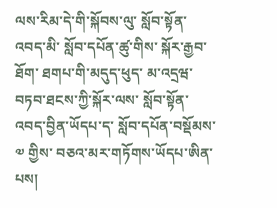ལས་རིམ་དེ་གི་སྐོབས་ལུ་ སློབ་སྟོན་འབད་མི་ སློབ་དཔོན་ཚུ་གིས་ སྐོར་རྒྱབ་ཐོག་ ཐགཔ་གི་མདུད་ཕུད་ མ་འདྲཝ་བཏབ་ཐངས་ཀྱི་སྐོར་ལས་ སློབ་སྟོན་འབད་བྱིན་ཡོདཔ་ད་ སློབ་དཔོན་བསྡོམས་༧ གྱིས་ བཅའ་མར་གཏོགས་ཡོདཔ་ཨིན་པས།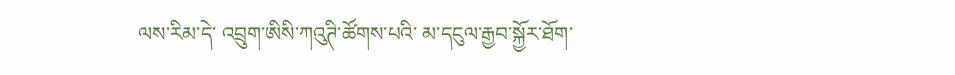ལས་རིམ་དེ་ འབྲུག་ཨིསི་ཀའུཊི་ཚོགས་པའི་ མ་དངུལ་རྒྱབ་སྐྱོར་ཐོག་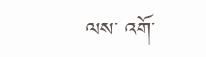ལས་ འགོ་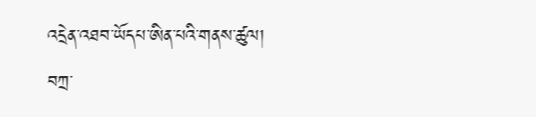འདྲེན་འཐབ་ཡོདཔ་ཨིན་པའི་གནས་ཚུལ།
བཀྲ་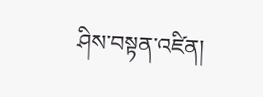ཤིས་བསྟན་འཛིན།